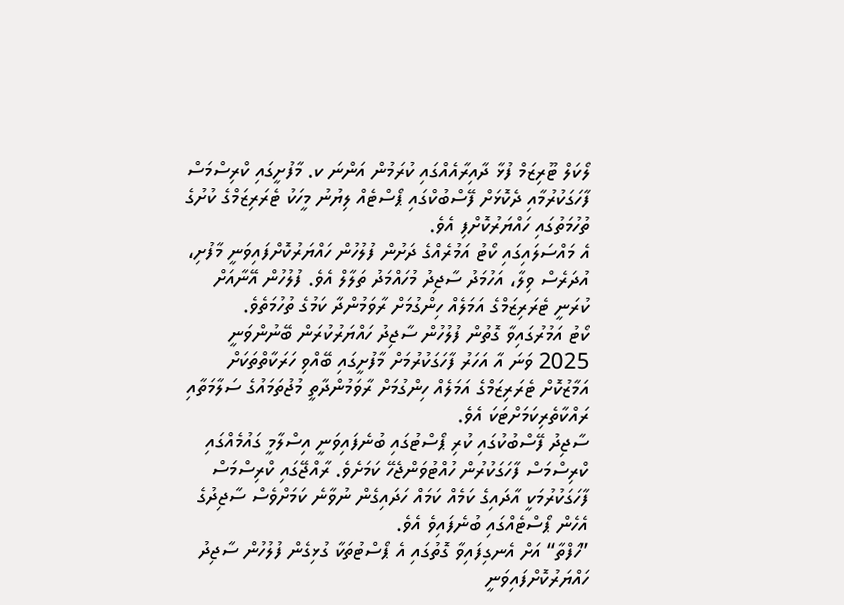ލޯކަލް ޓޫރިޒަމް ފުޅާ ދާއިރާއެއްގައި ކުރަމުން އަންނަ ކ. މާފުށީގައި ކްރިސްމަސް ފާހަގަކުރުމާއި ދެކޮޅަށް ފޭސްބުކްގައި ޕޯސްޓެއް ލިޔުނު މީހަކު ޓެރަރިޒަމްގެ ކުށުގެ ތުހުމަތުގައި ހައްޔަރުކޮށްފި އެވެ.
އެ މައްސަލައިގައި ކޯޓު އަމުރެއްގެ ދަށުން ފުލުހުން ހައްޔަރުކޮށްފައިވަނީ މާފުށި، އުދަރެސް ވިލާ، އަހުމަދު ސާޖިދު މުހައްމަދު ތަލާލް އެވެ. ފުލުހުން އޭނާއަށް ކުރަނީ ޓެރަރިޒަމްގެ އަމަލެއް ހިންގުމަށް ރާވަމުންދާ ކަމުގެ ތުހުމަތެވެ.
ކޯޓު އަމުރުގައިވާ ގޮތުން ފުލުހުން ސާޖިދު ހައްޔަރުކުރަން ބޭނުންވަނީ 2025 ވަނަ އާ އަހަރު ފާހަގަކުރުމަށް މާފުށީގައި ބޭއްވި ހަރަކާތްތަކަށް އަމާޒުކޮށް ޓެރަރިޒަމްގެ އަމަލެއް ހިންގުމަށް ރާވަމުންދާތީ މުޖުތަމައުގެ ސަލާމަތާއި ރައްކާތެރިކަމަށްޓަކަ އެވެ.
ސާޖިދު ފޭސްބުކުގައި ކުރި ޕޯސްޓުގައި ބުނެފައިވަނީ އިސްލާމީ ގައުމެއްގައި ކްރިސްމަސް ފާހަގަކުރުން ހުއްޓުވަންޖެހޭ ކަމަށެވެ. ރާއްޖޭގައި ކްރިސްމަސް ފާހަގަކުރުމަކީ އާދައިގެ ކަމެއް ކަމައް ހަދައިގެން ނުވާނެ ކަމަށްވެސް ސާޖިދުގެ އެހެން ޕޯސްޓެއްގައި ބުނެފައިވެ އެވެ.
”ހަފްތާ“ އަށް އެނގިފައިވާ ގޮތުގައި އެ ޕޯސްޓުތަކާ ގުޅިގެން ފުލުހުން ސާޖިދު ހައްޔަރުކޮށްފައިވަނީ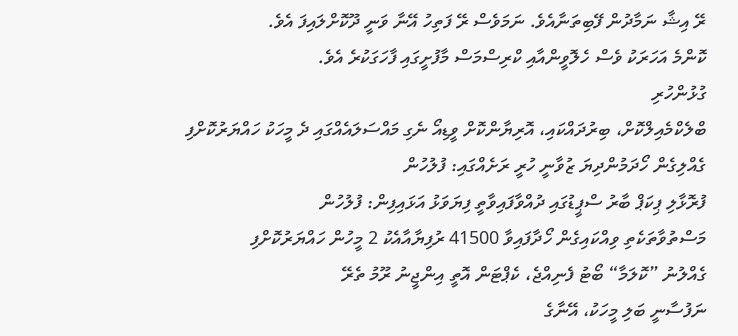ރޭ އިޝާ ނަމާދުން ފޭބިތަނާއެވެ. ނަމަވެސް ރޭ ފަތިހު އޭނާ ވަނީ ދޫކޮށްލައިފަ އެވެ.
ކޮންމެ އަހަރަކު ވެސް ހެލޮވީންއާއި ކްރިސްމަސް މާފުށީގައި ފާހަގަކުރެ އެވެ.
ގުޅުންހުރި
ބްލެކްމެއިލްކޮށް، ބިރުދައްކައި، އޮރިޔާންކޮށް ވީޑިއޯ ނެގި މައްސަލައެއްގައި ދެ މީހަކު ހައްޔަރުކޮށްފި
ގެއްލިގެން ހޯދަމުންދިޔަ ޒުވާނީ ހުރީ ރަށެއްގައި: ފުލުހުން
ފުރޮޅާލި ޕިކަޕް ބާރު ސްޕީޑުގައި ދުއްވާފައިވާތީ ފިޔަވަޅު އަޅައިފިން: ފުލުހުން
މަސްތުވާތަކެތި ވިއްކައިގެން ހޯދާފައިވާ 41500 ރުފިޔާއާއެކު 2 މީހުން ހައްޔަރުކޮށްފި
ގެއްލުނު ”ކޮލަމާ“ ބޯޓު ފެނިއްޖެ، ކެޕްޓަން އޮތީ އިންޖީނު ރޫމު ތެރޭ
ނަފުސާނީ ބަލި މީހަކު، އޭނާގެ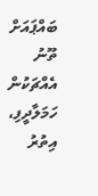ބައްޕައަށް ތޫނު އެއްޗަކުން ހަމަލާދީފި، އިތުރު